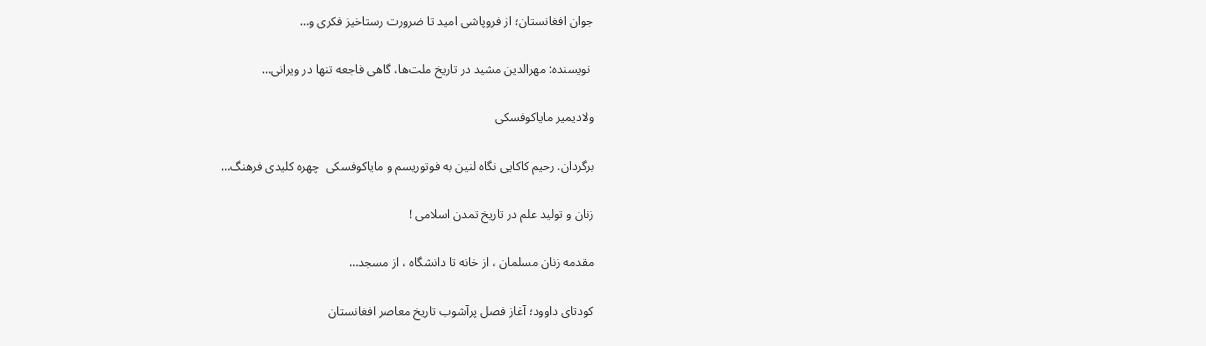جوان افغانستان؛ از فروپاشی امید تا ضرورت رستاخیز فکری و…

 نویسنده: مهرالدین مشید در تاریخ ملت‌ها، گاهی فاجعه تنها در ویرانی…

ولادیمیر مایاکوفسکی

برگردان. رحیم کاکایی نگاه لنین به فوتوریسم و مایاکوفسکی  چهره‌ کلیدی فرهنگ…

زنان و تولید علم در تاریخ تمدن اسلامی !

مقدمه زنان مسلمان ، از خانه تا دانشگاه ، از مسجد…

کودتای داوود؛ آغاز فصل پرآشوب تاریخ معاصر افغانستان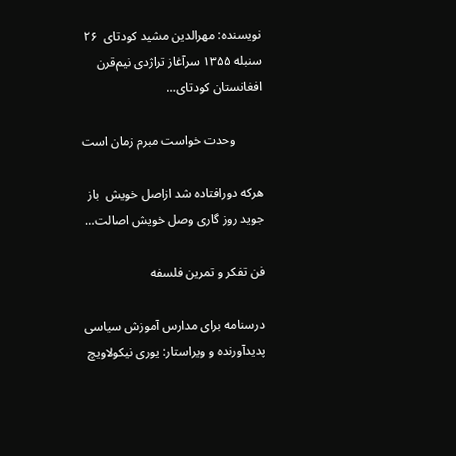نویسنده: مهرالدین مشید کودتای  ۲۶ سنبله ۱۳۵۵ سرآغاز تراژدی نیم‌قرن افغانستان کودتای…

         وحدت خواست مبرم زمان است

هرکه دورافتاده شد ازاصل خویش  باز جوید روز گاری وصل خویش اصالت…

فن تفکر و تمرین فلسفه

درسنامه برای مدارس آموزش سیاسی پدیدآورنده و ویراستار: یوری نیکولاویچ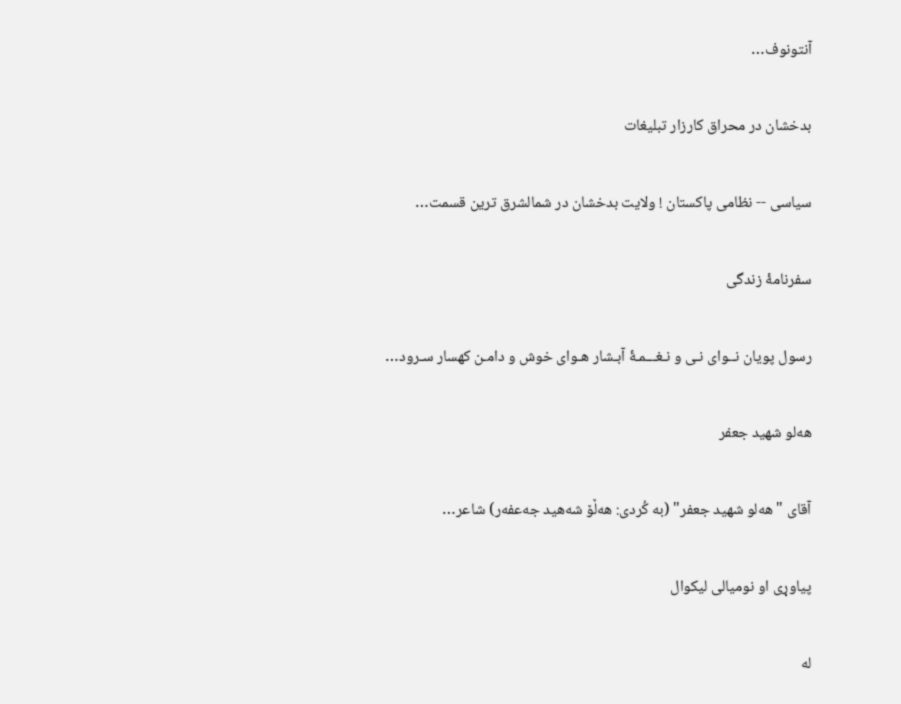آنتونوف…

بدخشان در محراق کارزار تبلیغات

سیاسی -- نظامی پاکستان ! ولایت بدخشان در شمالشرق ترین قسمت…

سفرنامۀ زندگی

رسول پویان نــوای نـی و نـغـــمـۀ آبـشار هـوای خوش و دامـن کهسار سـرود…

هه‌لو شهید جعفر

آقای "هه‌لو شهید جعفر" (به کُردی: هەڵۆ شەهید جەعفەر) شاعر…

پیاوړی او نومیالی لیکوال

له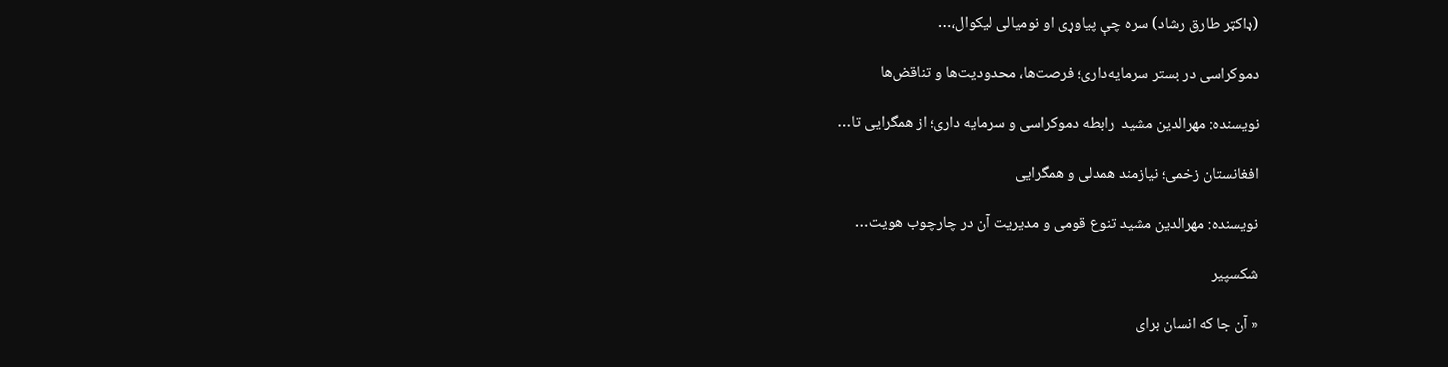(ډاکټر طارق رشاد) سره چې پیاوړی او نومیالی لیکوال،…

دموکراسی در بستر سرمایه‌داری؛ فرصت‌ها، محدودیت‌ها و تناقض‌ها

نویسنده: مهرالدین مشید  رابطه دموکراسی و سرمایه داری؛ از همگرایی تا…

افغانستان زخمی؛ نیازمند همدلی و همگرایی

نویسنده: مهرالدین مشید تنوع قومی و مدیریت آن در چارچوب هویت…

شکسپیر

« آن ‌جا که انسان برای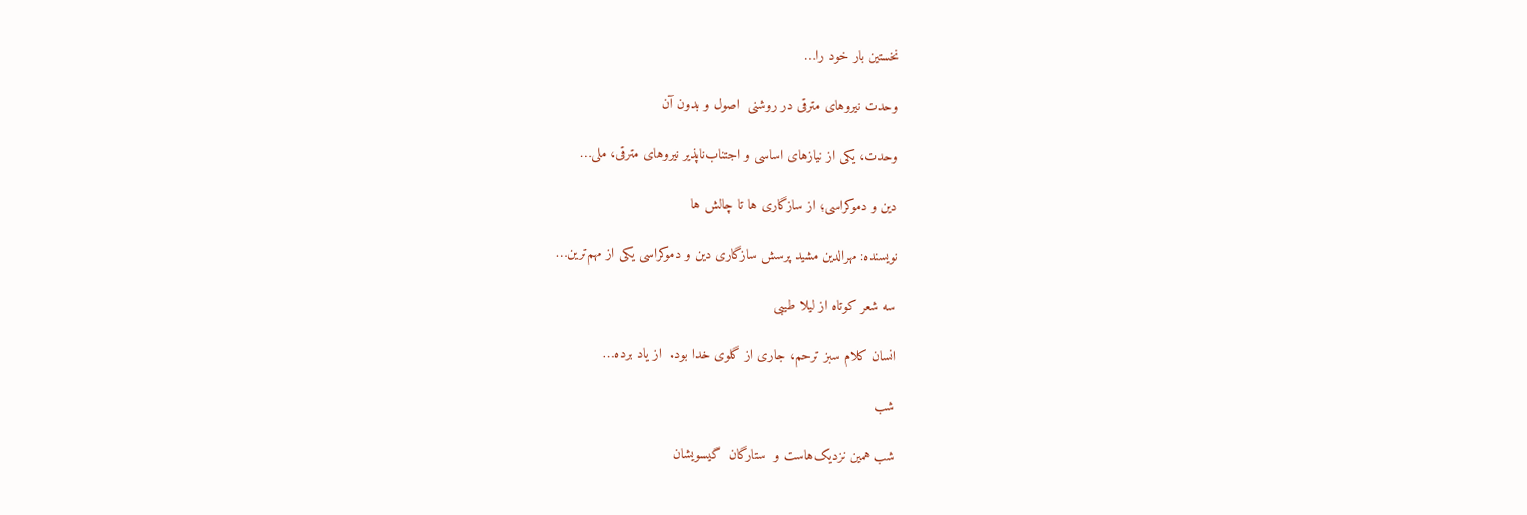نخستین ‌بار خود را…

وحدت نیروهای مترقی در روشنی  اصول و بدون آن

وحدت، یکی از نیازهای اساسی و اجتناب‌ناپذیر نیروهای مترقی، ملی…

دین و دموکراسی؛ از سازگاری ها تا چالش ها

نویسنده: مهرالدین مشید پرسش سازگاری دین و دموکراسی یکی از مهم‌ترین…

سه‌ شعر کوتاه از لیلا طیبی

انسان کلام سبز ترحم، جاری از گلوی خدا بود.  از یاد برده…

شب

شب همین نزدیک‌هاست و  ستارگان  گیسویشان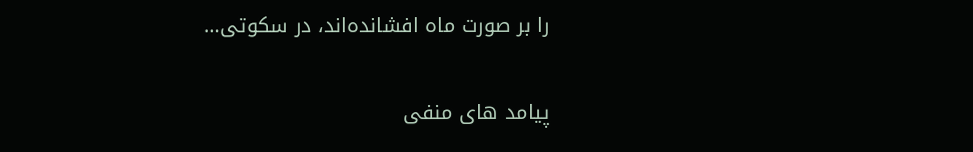را بر صورت ماه افشانده‌اند، در سکوتی…

پیامد های منفی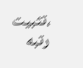،تثبیت رتبه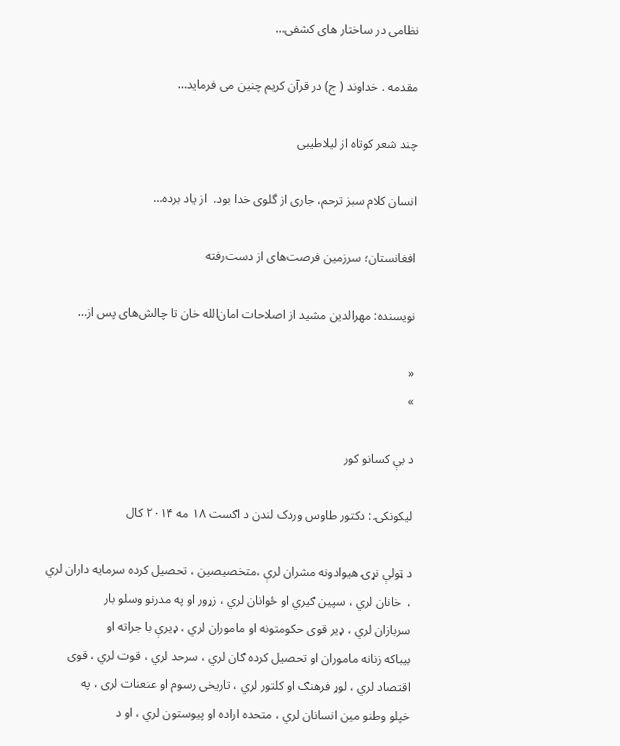نظامی در ساختار های کشفی…

مقدمه . خداوند ( ج) در قرآن کریم چنین می فرماید…

چند شعر کوتاه از لیلاطیبی

انسان کلام سبز ترحم، جاری از گلوی خدا بود.  از یاد برده…

افغانستان؛ سرزمین فرصت‌های از دست‌رفته

نویسنده: مهرالدین مشید از اصلاحات امان‌الله خان تا چالش‌های پس از…

«
»

د بې کسانو کور

لیکونکۍ : دکتور طاوس وردک لندن د اګست ۱۸ مه ۲۰۱۴ کال

د ټولې نړۍ هیوادونه مشران لرې ،متخصیصین ، تحصیل کرده سرمایه داران لري
،  خانان لري ، سپین ګیري او ځوانان لري ، زړور او په مدرنو وسلو بار
سربازان لري ، ډیر قوی حکومتونه او ماموران لري ، ډیرې با جراته او
بیباکه زنانه ماموران او تحصیل کرده ګان لري ، سرحد لري ، قوت لري ، قوی
اقتصاد لري ، لوړ فرهنګ او کلتور لري ، تاریخی رسوم او عنعنات لری ، په
خپلو وطنو مین انسانان لري ، متحده اراده او پیوستون لري ، او د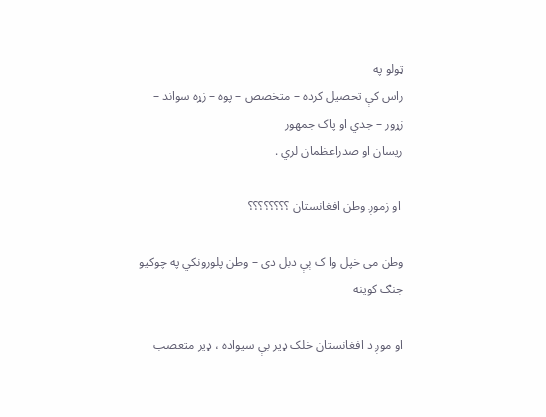ټولو په
راس کې تحصیل کرده – متخصص – پوه – زړه سواند – زړور – جدي او پاک جمهور
ریسان او صدراعظمان لري .

 او زموږ وطن افغانستان ؟؟؟؟؟؟؟؟

وطن می خپل وا ک ېې دبل دی – وطن پلورونکي په چوکیو جنګ کوینه

او موږ د افغانستان خلک ډیر بې سیواده ، ډیر متعصب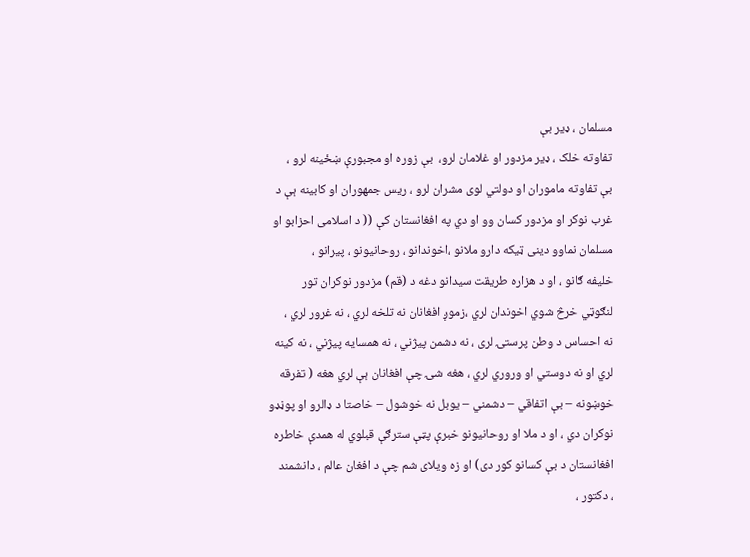مسلمان ، ډیر بې
تفاوته خلک ، ډیر مزدور او غلامان لرو،  بې زوره او مجبورې ښځینه لرو ،
بې تفاوته ماموران او دولتي لوی مشران لرو ، ریس جمهوران او کابینه ېې د
غرب نوکر او مزدور کسان وو او دي په افغانستان کې (( د اسلامی احزابو او
مسلمان نماوو دینی ټیکه دارو ملانو ،اخوندانو ، روحانیونو ، پیرانو ،
خلیفه ګانو ، او د هزاره طریقت سیدانو دغه د (قم) مزدور نوکران تور
لنګوټي خرڅ شوي اخوندان لري ،زموږ افغانان نه تلخه لري ، نه غرور لري ،
نه احساس د وطن پرستۍ لری ، نه دشمن پیژني ، نه همسایه پیژني ، نه کینه
لري او نه دوستي او وروري لري ، هغه شۍ چې افغانان ېې لري هغه ( تفرقه
خوښونه – بې اتفاقي – دشمني – یوبل نه خوشول – خاصتا د ډالرو او پوڼډو
نوکران دي ، او د ملا او روحانیونو خبرې پټې سترګې قبلوي له همدې خاطره
افغانستان د بې کسانو کور دی) او زه ویلای شم چې د افغان عالم ، دانشمند
، دکتور ،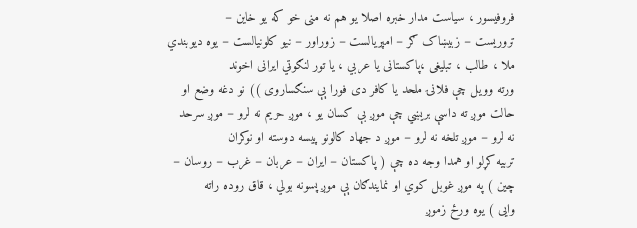فروفیسور ، سیاست مدار خبره اصلا یو هم نه منی خو که یو خاین –
تروریست – زبیښاک ګر – امپریالست – زوراور – نیو کلونیالست – یوه دیوبندي
ملا ، طالب ، تبلیغی ،پاکستانی یا عربي ، یا تور لنګوټي ایرانی اخوند
ورته وویل چې فلانۍ ملحد یا کافر دی فورا ېې سنګساروی )) نو دغه وضع او
حالت موږ ته داسې بریښي چې موږ بې کسان یو ، موږ حریم نه لرو – موږ سرحد
نه لرو – موږ تلخه نه لرو – موږ د جهاد کالونو پیسه دوسته او نوکران
تربیه کړلو او همدا وجه ده چې ( پاکستان – ایران – عربان – غرب – روسان –
چین ) په موږ غوبل کوي او نمایندګان ېې موږ پسونه بولي ، قاق روده راته
وایی ) یوه ورځ زموږ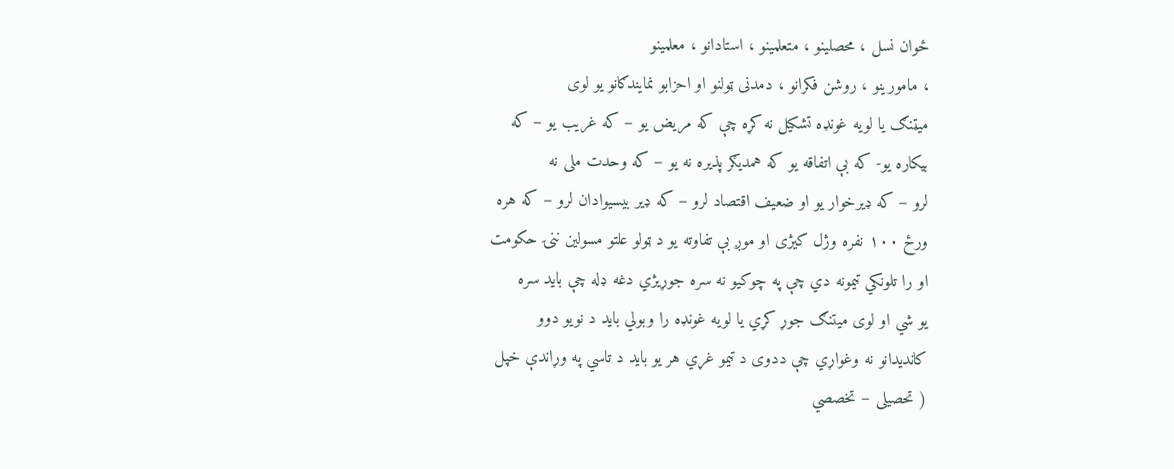ځوان نسل ، محصلینو ، متعلمینو ، استادانو ، معلمینو
، مامورینو ، روشن فکرانو ، دمدنی ټولنو او احزابو نمایندګانو یو لوی
میټنګ یا لویه غونډه تشکیل نه کړه چې که مریض یو – که غریب یو – که
بیکاره یو- که بې اتفاقه یو که همدیګر پذیره نه یو – که وحدت ملی نه
لرو – که ډیرخوار یو او ضعیف اقتصاد لرو – که ډیر بیسیوادان لرو – که هره
ورځ ۱۰۰ نفره وژل کیژی او موږ بې تفاوته یو د ټولو علتو مسولین ننۍ حکومت
او را تلونکي ټیمونه دي چې په چوکیو نه سره جوړیژي دغه ډله چې باید سره
یو شي او لوی میتنګ جوړ کړي یا لویه غونډه را وبولي باید د نویو دوو
کاندیدانو نه وغواړي چې ددوی د ټیمو غړي هر یو باید د تاسي په وړاندې خپل
( تحصیلی – تخصصي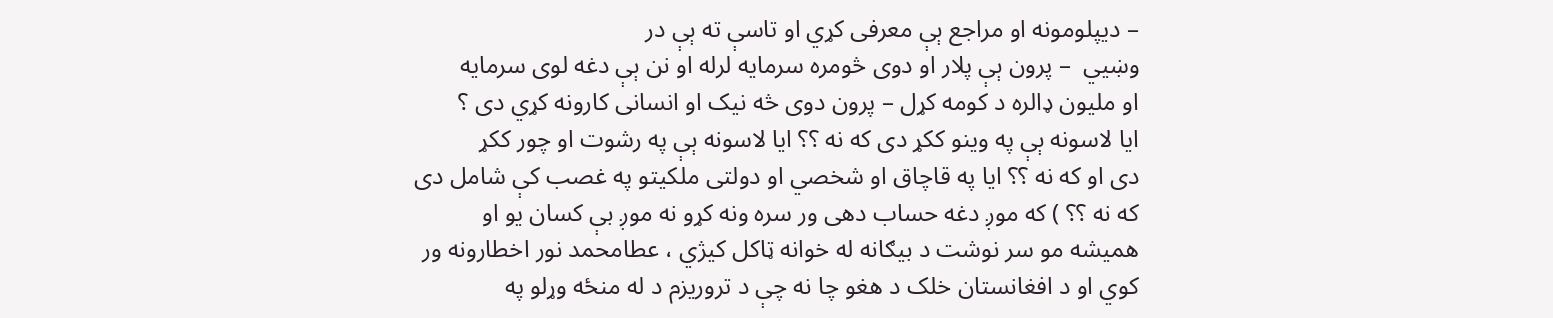– ديپلومونه او مراجع ېې معرفی کړي او تاسې ته ېې در
وښيي  – پرون ېې پلار او دوی څومره سرمایه لرله او نن ېې دغه لوی سرمایه
او ملیون ډالره د کومه کړل – پرون دوی څه نیک او انسانی کارونه کړي دی ؟
ایا لاسونه ېې په وینو ککړ دی که نه ؟؟ ایا لاسونه ېې په رشوت او چور ککړ
دی او که نه ؟؟ ایا په قاچاق او شخصي او دولتی ملکیتو په غصب کې شامل دی
که نه ؟؟ ) که موږ دغه حساب دهی ور سره ونه کړو نه موږ بې کسان یو او
همیشه مو سر نوشت د بیګانه له خوانه ټاکل کیژي ، عطامحمد نور اخطارونه ور
کوي او د افغانستان خلک د هغو چا نه چې د تروریزم د له منځه وړلو په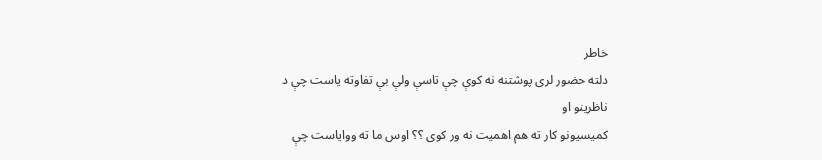خاطر
دلته حضور لری پوشتنه نه کوې چې تاسې ولې بې تفاوته یاست چې د ناظرینو او
کمیسیونو کار ته هم اهمیت نه ور کوی ؟؟ اوس ما ته ووایاست چې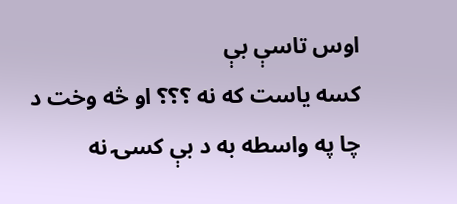اوس تاسې بې
کسه یاست که نه ؟؟؟ او څه وخت د چا په واسطه به د بې کسۍ نه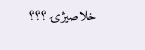خلاصیژۍ ؟؟؟